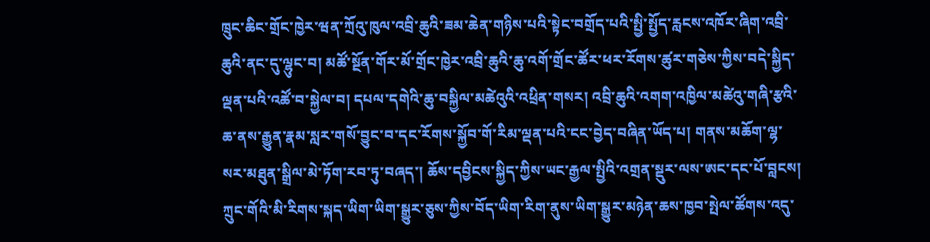ཁྲུང་ཆིང་གྲོང་ཁྱེར་ཝན་ཀྲོའུ་ཁུལ་འབྲི་ཆུའི་ཟམ་ཆེན་གཉིས་པའི་སྟེང་བགྲོད་པའི་སྤྱི་སྤྱོད་རླངས་འཁོར་ཞིག་འབྲི་ཆུའི་ནང་དུ་ལྷུང་བ། མཚོ་སྔོན་གོར་མོ་གྲོང་ཁྱེར་འབྲི་ཆུའི་ཆུ་འགོ་གྲོང་ཚོར་ཕར་རོགས་ཚུར་གཅེས་ཀྱིས་བདེ་སྐྱིད་ལྡན་པའི་འཚོ་བ་སྐྱེལ་བ། དཔལ་དགེའི་ཆུ་བསྐྱིལ་མཚེའུའི་འཕྲིན་གསར། འབྲི་ཆུའི་འགག་འཁྱིལ་མཚེའུ་གཞི་རྩའི་ཆ་ནས་རྒྱུན་རྣམ་སླར་གསོ་བྱུང་བ་དང་རོགས་སྐྱོབ་གོ་རིམ་ལྡན་པའི་ངང་བྱེད་བཞིན་ཡོད་པ། གནས་མཆོག་ལྷ་སར་མཐུན་སྒྲིལ་མེ་ཏོག་རབ་ཏུ་བཞད་། ཆོས་དབྱིངས་སྐྱིད་ཀྱིས་ཡང་རྒྱལ་སྤྱིའི་འགྲན་སྡུར་ལས་ཨང་དང་པོ་བླངས། ཀྲུང་གོའི་མི་རིགས་སྐད་ཡིག་ཡིག་སྒྱུར་ཅུས་ཀྱིས་བོད་ཡིག་རིག་ནུས་ཡིག་སྒྱུར་མཉེན་ཆས་ཁྱབ་སྤེལ་ཚོགས་འདུ་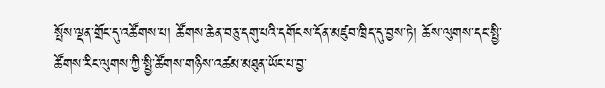སྤོས་ལྡན་གྲོང་དུ་འཚོགས་པ། ཚོགས་ཆེན་བཅུ་དགུ་པའི་དགོངས་དོན་མཛུབ་ཁྲིད་དུ་བྱས་ཏེ། ཆོས་ལུགས་དང་སྤྱི་ཚོགས་རིང་ལུགས་ཀྱི་སྤྱི་ཚོགས་གཉིས་འཚམ་མཐུན་ཡོང་པ་བྱ་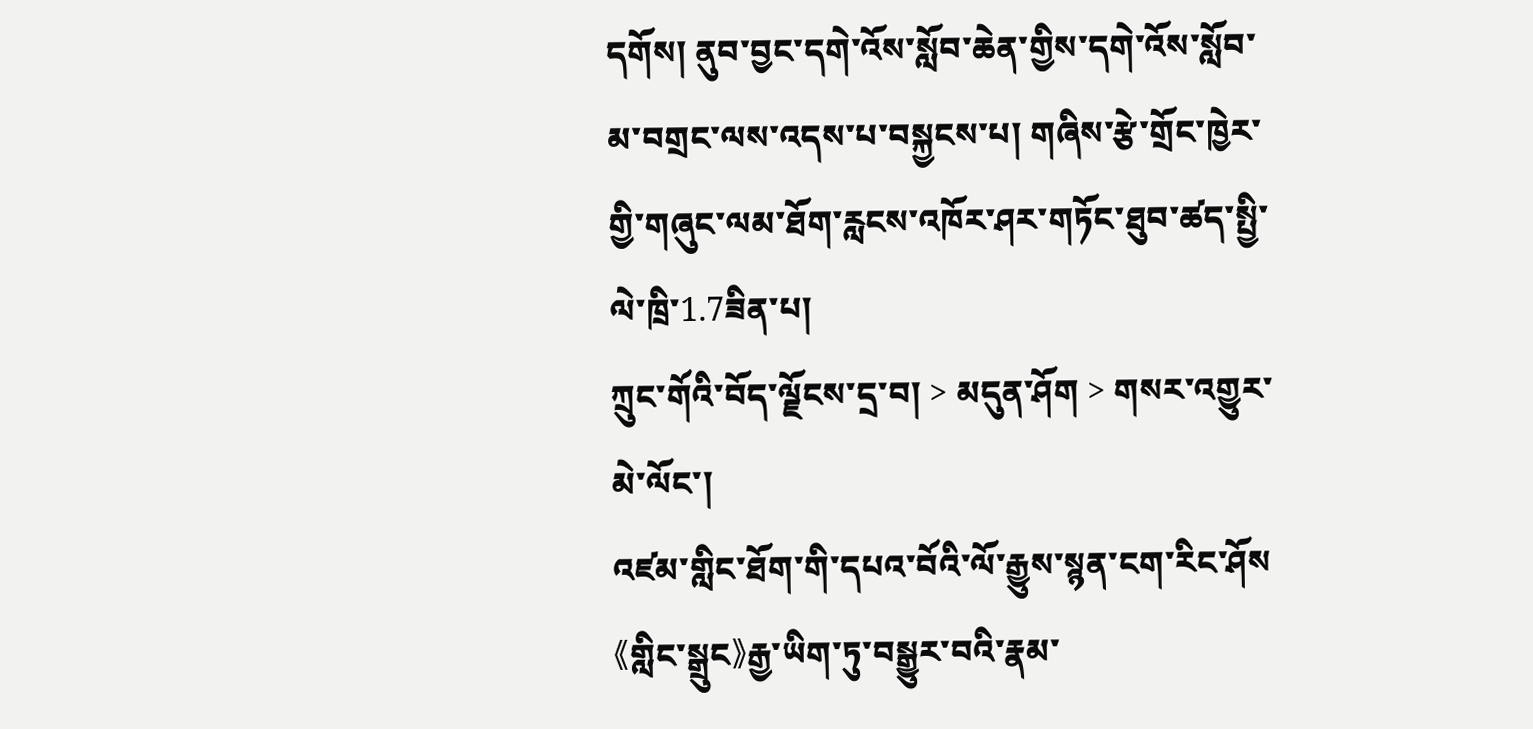དགོས། ནུབ་བྱང་དགེ་འོས་སློབ་ཆེན་གྱིས་དགེ་འོས་སློབ་མ་བགྲང་ལས་འདས་པ་བསྐྱངས་པ། གཞིས་རྩེ་གྲོང་ཁྱེར་གྱི་གཞུང་ལམ་ཐོག་རླངས་འཁོར་ཤར་གཏོང་ཐུབ་ཚད་སྤྱི་ལེ་ཁྲི་1.7ཟིན་པ།
ཀྲུང་གོའི་བོད་ལྗོངས་དྲ་བ། > མདུན་ཤོག > གསར་འགྱུར་མེ་ལོང་།
འཛམ་གླིང་ཐོག་གི་དཔའ་བོའི་ལོ་རྒྱུས་སྙན་ངག་རིང་ཤོས《གླིང་སྒྲུང》རྒྱ་ཡིག་ཏུ་བསྒྱུར་བའི་རྣམ་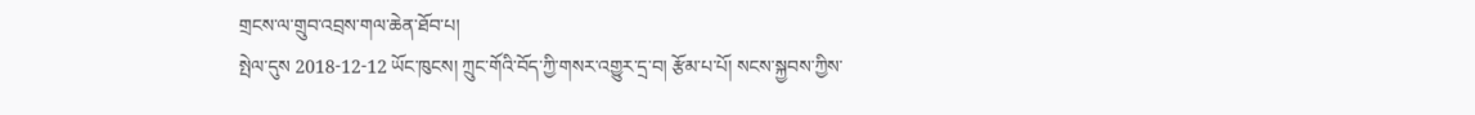གྲངས་ལ་གྲུབ་འབྲས་གལ་ཆེན་ཐོབ་པ།
སྤེལ་དུས 2018-12-12 ཡོང་ཁུངས། ཀྲུང་གོའི་བོད་ཀྱི་གསར་འགྱུར་དྲ་བ། རྩོམ་པ་པོ། སངས་སྐྱབས་ཀྱིས་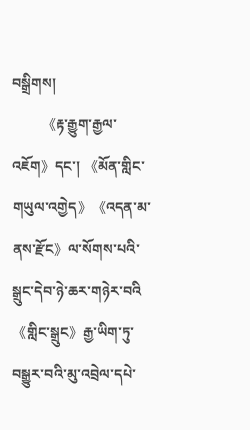བསྒྲིགས།
          《རྟ་རྒྱུག་རྒྱལ་འཇོག》དང་། 《མོན་གླིང་གཡུལ་འགྱེད》《འདན་མ་ནས་རྫོང》ལ་སོགས་པའི་སྒྲུང་དེབ་ཉེ་ཆར་གཉེར་བའི《གླིང་སྒྲུང》རྒྱ་ཡིག་ཏུ་བསྒྱུར་བའི་མུ་འབྲེལ་དཔེ་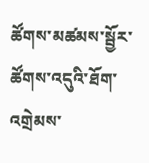ཚོགས་མཚམས་སྦྱོར་ཚོགས་འདུའི་ཐོག་འགྲེམས་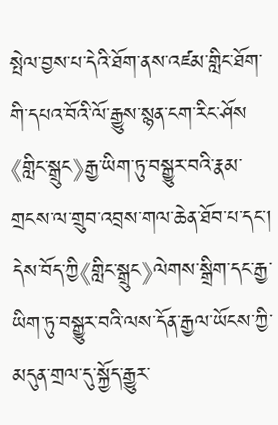སྤེལ་བྱས་པ་དེའི་ཐོག་ནས་འཛམ་གླིང་ཐོག་གི་དཔའ་བོའི་ལོ་རྒྱུས་སྙན་ངག་རིང་ཤོས《གླིང་སྒྲུང》རྒྱ་ཡིག་ཏུ་བསྒྱུར་བའི་རྣམ་གྲངས་ལ་གྲུབ་འབྲས་གལ་ཆེན་ཐོབ་པ་དང་། དེས་བོད་ཀྱི《གླིང་སྒྲུང》ལེགས་སྒྲིག་དང་རྒྱ་ཡིག་ཏུ་བསྒྱུར་བའི་ལས་དོན་རྒྱལ་ཡོངས་ཀྱི་མདུན་གྲལ་དུ་སྐྱོད་རྒྱུར་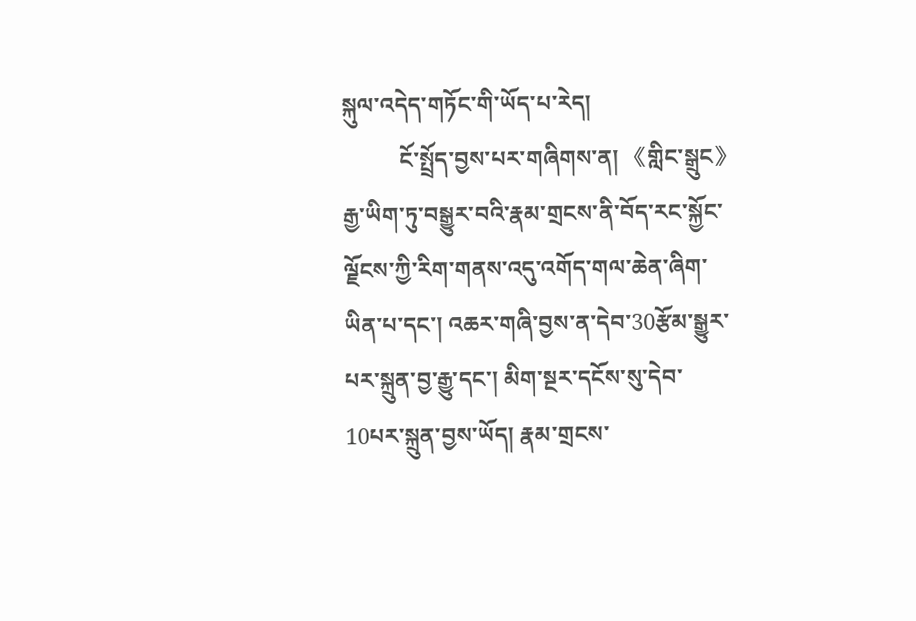སྐུལ་འདེད་གཏོང་གི་ཡོད་པ་རེད།
          ངོ་སྤྲོད་བྱས་པར་གཞིགས་ན། 《གླིང་སྒྲུང》རྒྱ་ཡིག་ཏུ་བསྒྱུར་བའི་རྣམ་གྲངས་ནི་བོད་རང་སྐྱོང་ལྗོངས་ཀྱི་རིག་གནས་འདུ་འགོད་གལ་ཆེན་ཞིག་ཡིན་པ་དང་། འཆར་གཞི་བྱས་ན་དེབ་30རྩོམ་སྒྱུར་པར་སྐྲུན་བྱ་རྒྱུ་དང་། མིག་སྔར་དངོས་སུ་དེབ་10པར་སྐྲུན་བྱས་ཡོད། རྣམ་གྲངས་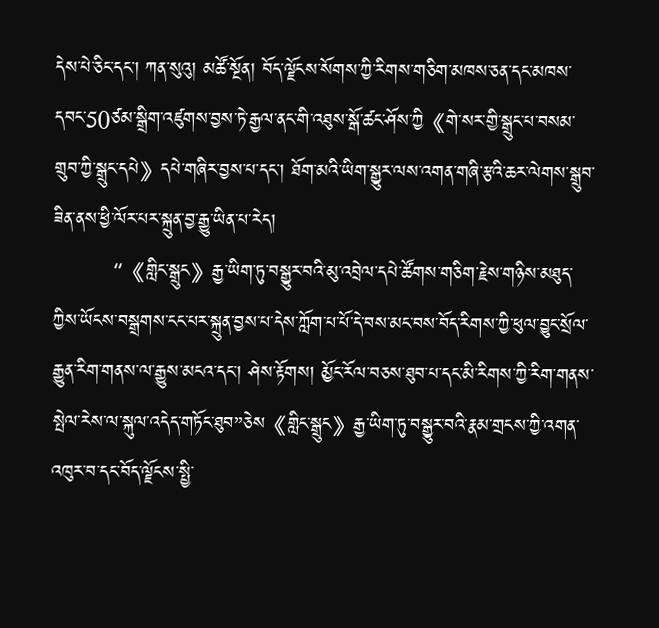དེས་པེ་ཅིང་དང་། ཀན་སུའུ། མཚོ་སྔོན། བོད་ལྗོངས་སོགས་ཀྱི་རིགས་གཅིག་མཁས་ཅན་དང་མཁས་དབང་50ཙམ་སྒྲིག་འཛུགས་བྱས་ཏེ་རྒྱལ་ནང་གི་འཐུས་སྒོ་ཚང་ཤོས་ཀྱི《གེ་སར་གྱི་སྒྲུང་པ་བསམ་གྲུབ་ཀྱི་སྒྲུང་དཔེ》དཔེ་གཞིར་བྱས་པ་དང་། ཐོག་མའི་ཡིག་སྒྱུར་ལས་འགན་གཞི་རྩའི་ཆར་ལེགས་སྒྲུབ་ཟིན་ནས་ཕྱི་ལོར་པར་སྐྲུན་བྱ་རྒྱུ་ཡིན་པ་རེད།
          “《གླིང་སྒྲུང》རྒྱ་ཡིག་ཏུ་བསྒྱུར་བའི་མུ་འབྲེལ་དཔེ་ཚོགས་གཅིག་རྗེས་གཉིས་མཐུད་ཀྱིས་ཡོངས་བསྒྲགས་ངང་པར་སྐྲུན་བྱས་པ་དེས་ཀློག་པ་པོ་དེ་བས་མང་བས་བོད་རིགས་ཀྱི་ཕུལ་བྱུང་སྲོལ་རྒྱུན་རིག་གནས་ལ་རྒྱུས་མངའ་དང་། ཤེས་རྟོགས། མྱོང་རོལ་བཅས་ཐུབ་པ་དང་མི་རིགས་ཀྱི་རིག་གནས་སྤེལ་རེས་ལ་སྐུལ་འདེད་གཏོང་ཐུབ”ཅེས《གླིང་སྒྲུང》རྒྱ་ཡིག་ཏུ་བསྒྱུར་བའི་རྣམ་གྲངས་ཀྱི་འགན་འཁུར་བ་དང་བོད་ལྗོངས་སྤྱི་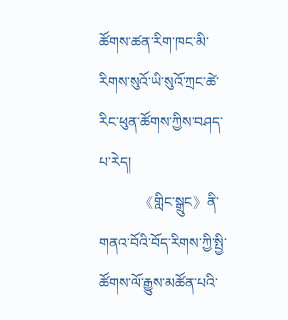ཚོགས་ཚན་རིག་ཁང་མི་རིགས་སུའོ་ཡི་སུའོ་ཀྲང་ཚེ་རིང་ཕུན་ཚོགས་ཀྱིས་བཤད་པ་རེད།
          《གླིང་སྒྲུང》ནི་གནའ་བོའི་བོད་རིགས་ཀྱི་སྤྱི་ཚོགས་ལོ་རྒྱུས་མཚོན་པའི་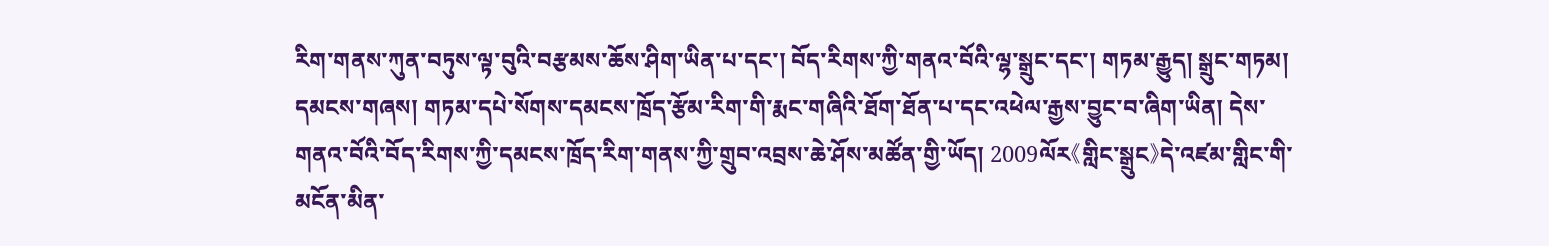རིག་གནས་ཀུན་བཏུས་ལྟ་བུའི་བརྩམས་ཆོས་ཤིག་ཡིན་པ་དང་། བོད་རིགས་ཀྱི་གནའ་བོའི་ལྷ་སྒྲུང་དང་། གཏམ་རྒྱུད། སྒྲུང་གཏམ། དམངས་གཞས། གཏམ་དཔེ་སོགས་དམངས་ཁྲོད་རྩོམ་རིག་གི་རྨང་གཞིའི་ཐོག་ཐོན་པ་དང་འཕེལ་རྒྱས་བྱུང་བ་ཞིག་ཡིན། དེས་གནའ་བོའི་བོད་རིགས་ཀྱི་དམངས་ཁྲོད་རིག་གནས་ཀྱི་གྲུབ་འབྲས་ཆེ་ཤོས་མཚོན་གྱི་ཡོད། 2009ལོར《གླིང་སྒྲུང》དེ་འཛམ་གླིང་གི་མངོན་མིན་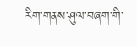རིག་གནས་ཤུལ་བཞག་གི་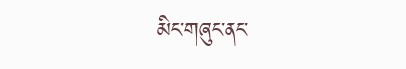མིང་གཞུང་ནང་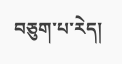བཅུག་པ་རེད།